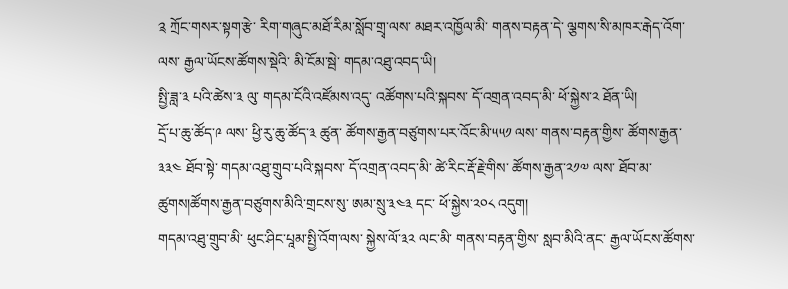༉ ཀྲོང་གསར་སྟག་རྩེ་ རིག་གཞུང་མཐོ་རིམ་སློབ་གྲྭ་ལས་ མཐར་འཁྱོལ་མི་ གནས་བརྟན་དེ་ ལྕགས་སི་མཁར་རྒེད་འོག་ལས་ རྒྱལ་ཡོངས་ཚོགས་སྡེའི་ མི་ངོམ་སྦེ་ གདམ་འཐུ་འབད་ཡི།
སྤྱི་ཟླ་༣ པའི་ཚེས་༣ ལུ་ གདམ་ངོའི་འཛོམས་འདུ་ འཚོགས་པའི་སྐབས་ དོ་འགྲན་འབད་མི་ ཕོ་སྐྱེས་༢ ཐོན་ཡི།
དྲོ་པ་ཆུ་ཚོད་༩ ལས་ ཕྱི་རུ་ཆུ་ཚོད་༣ ཚུན་ ཚོགས་རྒྱན་བཙུགས་པར་འོང་མི་༥༥༡ ལས་ གནས་བརྟན་གྱིས་ ཚོགས་རྒྱན་༣༣༤ ཐོབ་སྟེ་ གདམ་འཐུ་གྲུབ་པའི་སྐབས་ དོ་འགྲན་འབད་མི་ ཚེ་རིང་རྡོ་རྗེ་གིས་ ཚོགས་རྒྱན་༢༡༧ ལས་ ཐོབ་མ་ཚུགས།ཚོགས་རྒྱན་བཙུགས་མིའི་གྲངས་སུ་ ཨམ་སྲུ་༣༤༣ དང་ ཕོ་སྐྱེས་༢༠༨ འདུག།
གདམ་འཐུ་གྲུབ་མི་ ཕུང་ཤིང་པཱམ་སྤྱི་འོག་ལས་ སྐྱེས་ལོ་༣༢ ལང་མི་ གནས་བརྟན་གྱིས་ སླབ་མིའི་ནང་ རྒྱལ་ཡོངས་ཚོགས་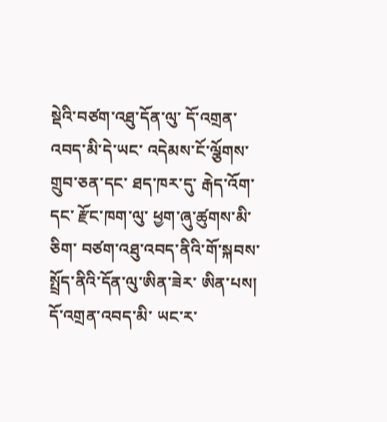སྡེའི་བཙག་འཐུ་དོན་ལུ་ དོ་འགྲན་འབད་མི་དེ་ཡང་ འདེམས་ངོ་ལྕོགས་གྲུབ་ཅན་དང་ ཐད་ཁར་དུ་ རྒེད་འོག་དང་ རྫོང་ཁག་ལུ་ ཕྱག་ཞུ་ཚུགས་མི་ཅིག་ བཙག་འཐུ་འབད་ནིའི་གོ་སྐབས་ སྤྲོད་ནིའི་དོན་ལུ་ཨིན་ཟེར་ ཨིན་པས།
དོ་འགྲན་འབད་མི་ ཡང་ར་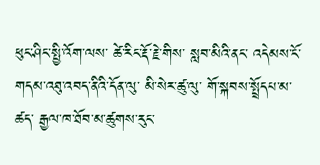ཕུང་ཤིང་སྤྱི་འོག་ལས་ ཚེ་རིང་རྡོ་རྗེ་གིས་ སླབ་མིའི་ནང་ འདེམས་ངོ་གདམ་འཐུ་འབད་ནིའི་དོན་ལུ་ མི་སེར་ཚུ་ལུ་ གོ་སྐབས་སྤྲོདཔ་མ་ཚད་ རྒྱལ་ཁ་ཐོབ་མ་ཚུགས་རུང་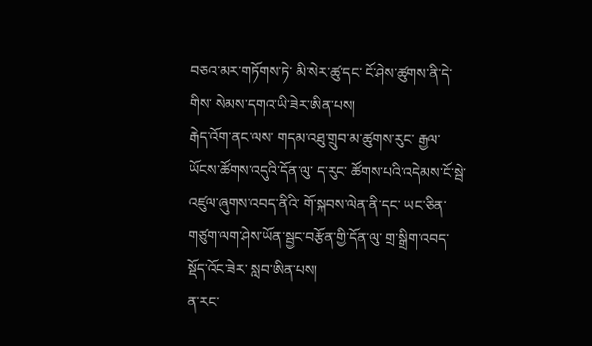བཅའ་མར་གཏོགས་ཏེ་ མི་སེར་ཚུ་དང་ ངོ་ཤེས་ཚུགས་ནི་དེ་གིས་ སེམས་དགའ་ཡི་ཟེར་ཨིན་པས།
རྒེད་འོག་ནང་ལས་ གདམ་འཐུ་གྲུབ་མ་ཚུགས་རུང་ རྒྱལ་ཡོངས་ཚོགས་འདུའི་དོན་ལུ་ ད་རུང་ ཚོགས་པའི་འདེམས་ངོ་སྦེ་ འཛུལ་ཞུགས་འབད་ནིའི་ གོ་སྐབས་ལེན་ནི་དང་ ཡང་ཅིན་ གཙུག་ལག་ཤེས་ཡོན་སྦྱང་བརྩོན་གྱི་དོན་ལུ་ གྲ་སྒྲིག་འབད་སྡོད་འོང་ཟེར་ སླབ་ཨིན་པས།
ན་རང་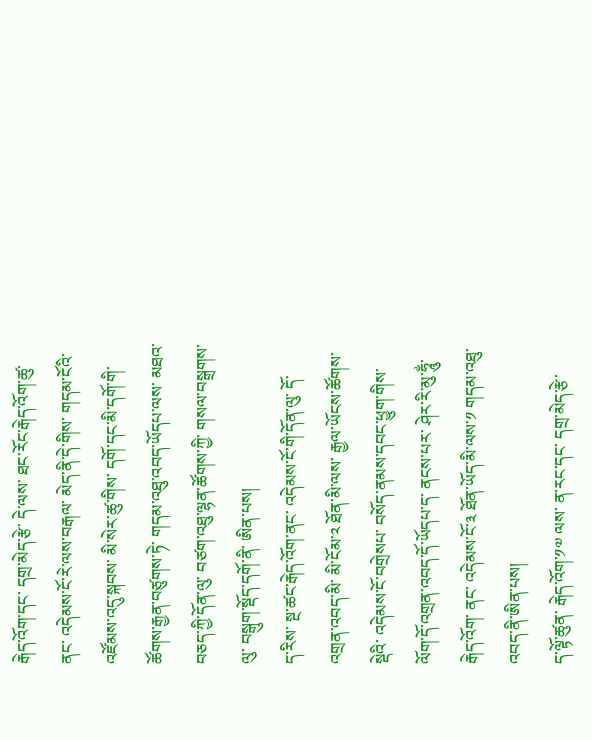རྒེད་འོག་དང་ དགྲ་མེད་རྩེ་ དེ་ལས་ ཐང་རོང་རྒེད་འོག་ཚུ་ནང་ འདེམས་ངོ་རེ་ལས་བརྒལ་ མེད་ནི་དེ་གིས་ གདམ་ངོའི་འཛོམས་འདུ་སྐབས་ མི་སེར་ཚུ་གིས་ དགོ་དང་མི་དགོ་གི་ ཚོགས་རྒྱན་བཙུགས་ཏེ་ གདམ་འཐུ་འབད་ཡོདཔ་ལས་ མཐའ་བཅད་ཀྱི་དོན་ལུ་ བཙག་འཐུ་ལྷན་ཚོགས་ཀྱི་ གསལ་བསྒྲགས་ལུ་ བསྒུག་སྡོད་དགོ་ནི་ ཨིན་པས།
ད་རིས་ སྔ་ཚང་རྒེད་འོག་ནང་ འདེམས་ངོ་གི་དོན་ལུ་ དོ་འགྲན་འབད་མི་ མི་ངོམ་༢ ཐོན་མི་ལས་ རྒྱལ་ཡོངས་ཚོགས་སྡེའི་ འདེམས་ངོ་བགྲེསཔ་ བསོད་ནམས་དབང་ཕྱུག་གིས་ ལོག་དོ་འགྲན་འབད་དོ་ཡོདཔ་ད་ ནངས་པར་ ཤེར་རི་མུ་ཧཱུྂ་རྒེད་འོག་ ནང་ འདེམས་ངོ་༣ ཐོན་ཡོད་མི་ལས་༡ གདམ་འཐུ་འབད་ནི་ཨིན་པས།
ད་ལྟོ་ཚུན་ རྒེད་འོག་༡༧ ལས་ ན་རང་དང་ དགྲ་མེད་རྩེ་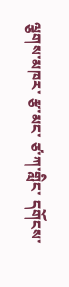ལྕགས་མཁར་ རྩ་མང་ ཙ་ཀ་གླིང་ དགོངས་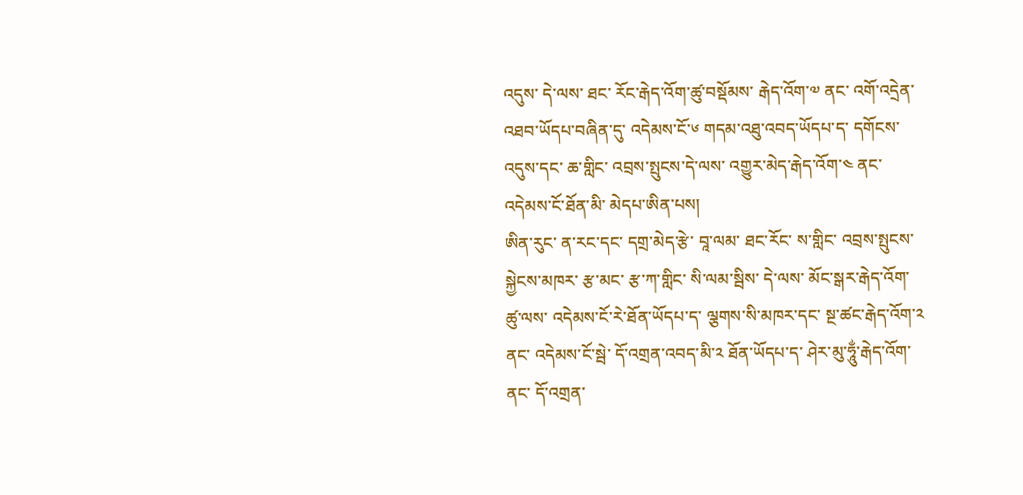འདུས་ དེ་ལས་ ཐང་ རོང་རྒེད་འོག་ཚུ་བསྡོམས་ རྒེད་འོག་༧ ནང་ འགོ་འདྲེན་འཐབ་ཡོདཔ་བཞིན་དུ་ འདེམས་ངོ་༦ གདམ་འཐུ་འབད་ཡོདཔ་ད་ དགོངས་འདུས་དང་ ཆ་གླིང་ འབྲས་སྤུངས་དེ་ལས་ འགྱུར་མེད་རྒེད་འོག་༤ ནང་ འདེམས་ངོ་ཐོན་མི་ མེདཔ་ཨིན་པས།
ཨིན་རུང་ ན་རང་དང་ དགྲ་མེད་རྩེ་ བཱ་ལམ་ ཐང་རོང་ ས་གླིང་ འབྲས་སྤུངས་ སྐྱེངས་མཁར་ རྩ་མང་ རྩ་ཀ་གླིང་ སི་ལམ་སྦིས་ དེ་ལས་ མོང་སྒར་རྒེད་འོག་ཚུ་ལས་ འདེམས་ངོ་རེ་ཐོན་ཡོདཔ་ད་ ལྕགས་སི་མཁར་དང་ སྔ་ཚང་རྒེད་འོག་༢ ནང་ འདེམས་ངོ་སྦེ་ དོ་འགྲན་འབད་མི་༢ ཐོན་ཡོདཔ་ད་ ཤེར་མུ་ཧཱུྂ་རྒེད་འོག་ནང་ དོ་འགྲན་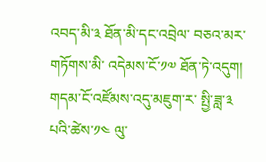འབད་མི་༣ ཐོན་མི་དང་འབྲེལ་ བཅའ་མར་གཏོགས་མི་ འདེམས་ངོ་༡༧ ཐོན་ཏེ་འདུག།
གདམ་ངོ་འཛོམས་འདུ་མཇུག་ར་ སྤྱི་ཟླ་༣ པའི་ཚེས་༡༤ ལུ་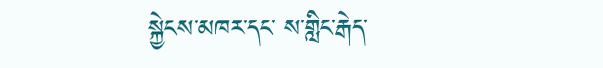སྐྱེངས་མཁར་དང་ ས་གླིང་རྒེད་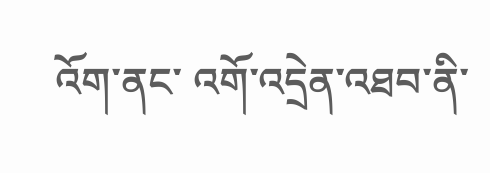འོག་ནང་ འགོ་འདྲེན་འཐབ་ནི་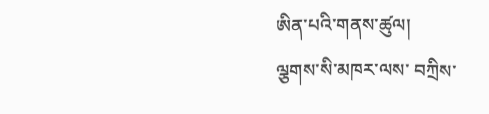ཨིན་པའི་གནས་ཚུལ།
ལྕགས་སི་མཁར་ལས་ བཀྲིས་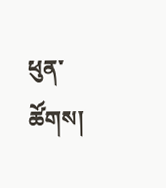ཕུན་ཚོགས།